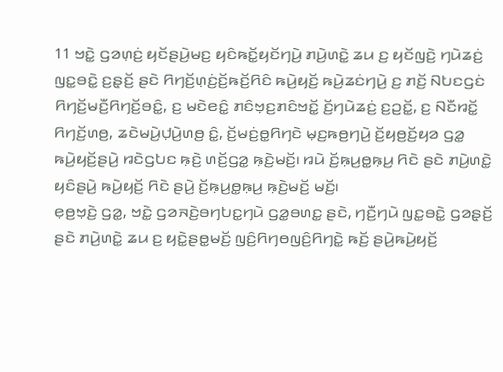11 ꤠꤢꤧ꤭ ꤞꤤꤛ꤫ꤢꤦ꤬ ꤟꤢꤩꤔꤣꤧ꤬ꤗꤢ꤬ ꤟꤢꤨꤒꤢꤩ꤭ꤟꤢꤩꤚꤣꤧ꤬ ꤊꤣꤧ꤬ꤛꤢꤧ꤭ ꤘꤣ ꤢ꤬ ꤟꤢꤩꤜꤢꤧ꤬ ꤚꤣꤧꤘꤢꤦ꤬ ꤜꤢ꤭ꤋꤢꤧ꤭ ꤢ꤬ꤔ꤫ꤢꤩ꤬ ꤔꤢꤧ ꤖꤚꤢꤩ꤬ꤛ꤫ꤢꤦ꤬ꤢꤩ꤬ꤒꤢꤩ꤬ꤖꤢꤨ ꤒꤣꤧ꤬ꤟꤢꤩ꤬ ꤒꤣꤧ꤬ꤘꤢꤦꤚꤣꤧ꤬ ꤢ꤬ ꤊꤢꤩ꤬ ꤡꤝꤢꤞꤢꤦ ꤖꤚꤢꤩ꤬ꤗꤢꤪ꤬ꤖꤚꤢꤩ꤬ꤋꤢꤨ꤭, ꤢ꤬ ꤗꤢꤧꤕꤢꤨ꤭ ꤊꤢꤨꤠ꤫ꤢ꤬ꤊꤢꤨꤠꤢꤩ꤭ ꤢꤩ꤬ꤚꤣꤧꤘꤢꤦ꤬ ꤢ꤬ꤑꤢꤩ꤭, ꤢ꤬ ꤡꤢꤪꤙꤢꤩ꤭ ꤖꤚꤢꤩ꤬ꤛꤥ꤬, ꤘꤢꤧꤗꤣꤧ꤬ꤓ꤫ꤣꤧ꤬ꤛꤥ꤬ ꤢꤨ꤭, ꤢꤩ꤬ꤗꤢꤦ꤬ꤥ꤭ꤖꤚꤢꤧ ꤗ꤫ꤢ꤬ꤒꤥ꤬ꤚꤣꤧ꤬ ꤢꤩ꤬ꤟꤥ꤬ꤢꤩ꤬ꤟꤤ ꤞꤤ꤭ ꤒꤣꤧ꤬ꤟꤢꤩ꤬ꤔꤣꤧ꤬ ꤙꤢꤧꤞꤝꤢ ꤒ꤫ꤢꤧ꤬ ꤛꤢꤩ꤬ꤞꤤ꤭ ꤒ꤫ꤢꤧ꤬ꤗꤢꤩ꤬꤯ ꤙꤣꤧ ꤢꤩ꤬ꤒ꤫ꤣ꤬ꤥ꤭ꤒ꤫ꤣ꤬ ꤖꤢꤧ ꤔꤢꤧ ꤊꤣꤧ꤬ꤛꤢꤧ꤭ ꤟꤢꤨꤔꤣꤧ꤬ ꤒꤣꤧ꤬ꤟꤢꤩ꤬ ꤖꤢꤧ ꤔꤣꤧ꤬ ꤢꤩ꤬ꤒ꤫ꤣ꤬ꤥ꤭ꤒ꤫ꤣ꤬ ꤒ꤫ꤢꤧ꤬ꤗꤢꤩ꤬ ꤗꤢꤩ꤬꤯
ꤕ꤫ꤥ꤬ꤠ꤫ꤢꤧ꤬ ꤞꤤ꤭, ꤠꤢꤧ꤭ ꤞꤤꤏꤢꤧ꤬ꤋꤚꤝꤢ꤭ꤚꤣꤧ ꤞꤤ꤭ꤋꤛꤢ꤭ ꤔꤢꤧ, ꤚꤢꤪ꤬ꤚꤣꤧ ꤜꤢ꤭ꤋꤢꤧ꤭ ꤞꤤꤔ꤫ꤢꤩ꤬ ꤔꤢꤧ ꤊꤣꤧ꤬ꤛꤢꤧ꤭ ꤘꤣ ꤢ꤬ ꤟꤢꤧ꤭ꤔꤥ꤭ꤗꤢꤩ꤬ ꤜꤢꤨ꤬ꤖꤚꤥꤜꤢꤨ꤬ꤖꤚꤢꤧ꤭ ꤒꤢꤩ꤬ ꤔꤣꤧ꤬ꤒꤣꤧ꤬ꤟꤢꤩ꤬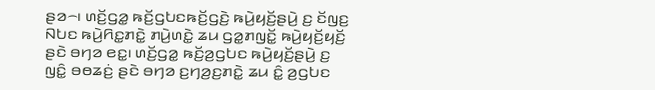ꤔꤤ꤮꤯ ꤛꤢꤩ꤬ꤞꤤ꤭ ꤒꤢꤩ꤬ꤞꤝꤢꤒꤢꤩ꤬ꤞꤢꤧ꤬ ꤒꤣꤧ꤬ꤟꤢꤩ꤬ꤔꤣꤧ꤬ ꤢ꤬ ꤢꤩꤜꤢ꤬ ꤡꤝꤢ ꤒꤣꤧ꤬ꤖꤢ꤭ꤊꤢꤧ꤭ ꤊꤣꤧ꤬ꤛꤢꤧ꤭ ꤘꤣ ꤞꤤ꤭ꤊꤜꤢꤩ꤭ ꤒꤣꤧ꤬ꤟꤢꤩ꤬ꤟꤢꤩ꤬ ꤔꤢꤧ ꤋꤚꤤ ꤕꤢ꤭꤯ ꤛꤢꤩ꤬ꤞꤤ꤭ ꤒꤢꤩ꤬ꤤ꤬ꤞꤝꤢ ꤒꤣꤧ꤬ꤟꤢꤩ꤬ꤔꤣꤧ꤬ ꤢ꤬ ꤜꤢꤨ꤭ ꤋꤥꤘꤢꤦ꤬ ꤔꤢꤧ ꤋꤚꤤ ꤢ꤬ꤚꤤ꤬ꤢ꤬ꤊꤢꤧ꤭ ꤘꤣ ꤢꤨ꤭ ꤤ꤬ꤞꤝꤢ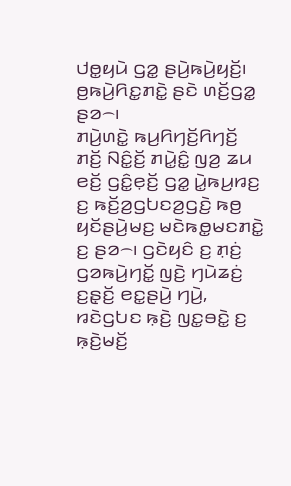ꤓꤥ꤭ꤟꤣꤧ ꤞꤤ꤭ ꤔꤣꤧ꤬ꤒꤣꤧ꤬ꤟꤢꤩ꤬꤯ ꤥ꤬ꤒꤣꤧ꤬ꤖꤢ꤭ꤊꤢꤧ꤭ ꤔꤢꤧ ꤛꤢꤩ꤬ꤞꤤ꤭ ꤔꤤ꤮꤯
ꤊꤣꤧ꤬ꤛꤢꤧ꤭ ꤒꤣ꤬ꤖꤚꤢꤩ꤬ꤖꤚꤢꤩ꤬ ꤊꤢꤩ꤬ ꤡꤢꤨ꤭ꤢꤩ꤬ ꤊꤣꤧ꤭ꤢꤨ꤭ ꤜꤤ꤬ ꤘꤣ ꤕꤢꤩ꤬ ꤞꤢꤨ꤭ꤕ꤫ꤢꤩ꤬ ꤞꤤ꤭ ꤣꤧ꤭ꤒꤣ꤬ꤙꤢ꤬ ꤢ꤬ ꤒꤢꤩ꤬ꤤ꤬ꤞꤝꤢꤤ꤬ꤞꤢꤧ꤬ ꤒꤥ꤬ ꤟꤢꤩꤔꤣꤧ꤬ꤗꤢ꤬ ꤗꤢꤧꤒꤥ꤭ꤗꤢꤊꤢꤧ꤭ ꤢ꤬ ꤔꤤ꤮꤯ ꤞꤢꤧꤟꤢꤨ ꤢ꤬ ꤊ꤫ꤢꤦ꤬ ꤞꤤꤒꤣꤧ꤬ꤚꤢꤩ꤭ ꤜꤢꤧ꤬ ꤚꤣꤧꤘꤢꤦ꤬ ꤢ꤬ꤔ꤫ꤢꤩ꤬ ꤕꤢ꤭ꤔꤣꤧ꤬ ꤚꤣꤧ꤬, ꤙꤢꤧꤞꤝꤢ ꤒ꤫ꤢꤧ꤬ ꤜꤢ꤭ꤋꤢꤧ꤭ ꤢ꤬ ꤒ꤫ꤢꤧ꤬ꤗꤢꤩ꤬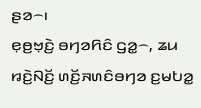ꤔꤤ꤮꤯
ꤕ꤫ꤥ꤬ꤠ꤫ꤢꤧ꤬ ꤋꤚꤤꤖꤢꤨ ꤞꤤ꤭꤮, ꤘꤣ ꤙꤢꤧ꤬ꤡꤢꤩ꤬ ꤛꤢꤩ꤬ꤏꤛꤢꤨꤋꤚꤤ ꤢ꤬ꤗꤝꤤ꤭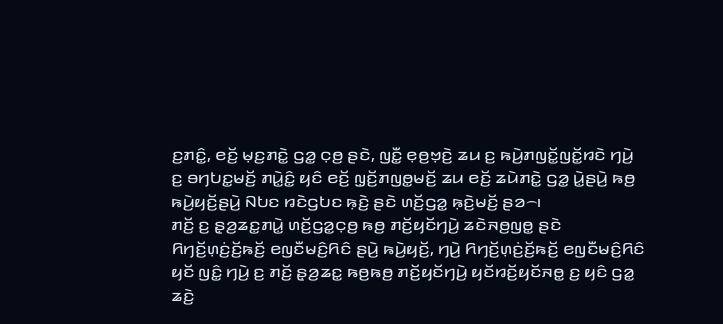ꤢ꤬ꤊꤢꤨ꤭, ꤕꤢꤩ꤬ ꤗ꤫ꤢ꤬ꤊꤢꤧ꤭ ꤞꤤ꤭ ꤍ꤫ꤥ꤬ ꤔꤢꤧ, ꤜꤢꤪ꤭ ꤕ꤫ꤥ꤬ꤠ꤫ꤢꤧ꤬ ꤘꤣ ꤢ꤬ ꤒꤣꤧ꤬ꤊꤜꤢꤩ꤭ꤜꤢꤩ꤭ꤙꤢꤧ ꤚꤣꤧ꤬ ꤢ꤬ ꤋꤚꤝꤢ꤭ꤗꤢꤩ꤬ ꤊꤣꤧ꤭ꤢꤨ꤭ ꤟꤢꤨ ꤕꤢꤩ꤬ ꤜ꤫ꤢꤩ꤬ꤊꤜꤥ꤭ꤗꤢꤩ꤬ ꤘꤣ ꤕꤢꤩ꤬ ꤘꤣꤧꤊꤢꤧ꤭ ꤞꤤ꤭ ꤣꤧ꤭ꤔꤣꤧ꤬ ꤒꤥ꤬ ꤒꤣꤧ꤬ꤟꤢꤩ꤬ꤔꤣꤧ꤬ ꤡꤝꤢ ꤙꤢꤧꤞꤝꤢ ꤒ꤫ꤢꤧ꤬ ꤔꤢꤧ ꤛꤢꤩ꤬ꤞꤤ꤭ ꤒ꤫ꤢꤧ꤬ꤗꤢꤩ꤬ ꤔꤤ꤮꤯
ꤊꤢꤩ꤬ ꤢ꤬ ꤔ꤫ꤤ꤬ꤘꤢ꤭ꤊꤣꤧ꤭ ꤛꤢꤩ꤬ꤞꤤ꤭ꤍ꤫ꤥ꤬ ꤒꤥ꤬ ꤊꤢꤩ꤬ꤟꤢꤩꤚꤣꤧ꤬ ꤘꤢꤧꤏꤥ꤬ꤜꤥ꤭ ꤔꤢꤧ ꤖꤚꤢꤩ꤬ꤛ꤫ꤢꤦ꤬ꤢꤩ꤬ꤒꤢꤩ꤬ ꤕꤜꤢꤪꤗꤢꤨ꤬ꤖꤢꤨ ꤔꤣꤧ꤬ ꤒꤣꤧ꤬ꤟꤢꤩ꤬, ꤚꤣꤧ꤬ ꤖꤚꤢꤩ꤬ꤛ꤫ꤢꤦ꤬ꤢꤩ꤬ꤒꤢꤩ꤬ ꤕꤜꤢꤪꤗꤢꤨ꤬ꤖꤢꤨ ꤟꤢꤩ ꤜꤢꤨ꤭ ꤚꤣꤧ꤬ ꤢ꤬ ꤊꤢꤩ꤬ ꤔ꤫ꤤ꤬ꤘꤢ꤭ ꤒꤥ꤬ꤒꤥ꤬ ꤊꤢꤩ꤬ꤟꤢꤩꤚꤣꤧ꤬ ꤟꤢꤩꤙꤢꤩ꤬ꤟꤢꤩꤏꤥ꤭ ꤢ꤬ ꤟꤢꤨ ꤞꤤ꤭ ꤘꤢꤧ꤬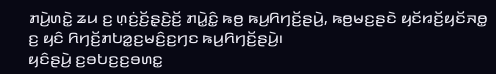ꤊꤣꤧ꤬ꤛꤢꤧ꤭ ꤘꤣ ꤢ꤬ ꤛ꤫ꤢꤦ꤬ꤢꤩ꤬ꤔ꤫ꤢꤧ꤬ꤢꤩ꤬ ꤊꤣꤧ꤭ꤢꤨ꤭ ꤒꤥ꤬ ꤒꤣ꤬ꤖꤚꤢꤩ꤬ꤔꤣꤧ꤬, ꤒꤥ꤬ꤗꤢ꤬ꤔꤢꤧ ꤟꤢꤩꤙꤢꤩ꤬ꤟꤢꤩꤏꤥ꤭ ꤢ꤬ ꤟꤢꤨ ꤖꤚꤢꤩ꤬ꤊꤝꤤ꤭ꤢ꤬ꤗꤢꤨ꤬ꤢ꤬ꤚꤢ ꤒꤣ꤬ꤖꤚꤢꤩ꤬ꤔꤣꤧ꤬꤯
ꤟꤢꤨꤔꤣꤧ꤬ ꤢ꤬ꤋꤝꤢ꤬ꤢ꤬ꤋꤛꤢ꤭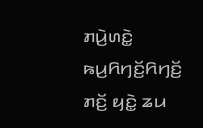ꤊꤣꤧ꤬ꤛꤢꤧ꤭ ꤒꤣ꤬ꤖꤚꤢꤩ꤬ꤖꤚꤢꤩ꤬ ꤊꤢꤩ꤬ ꤟꤢꤧ꤭ ꤘꤣ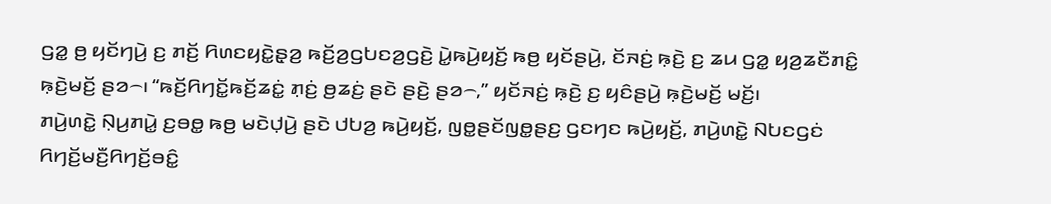ꤞꤤ꤭ ꤥ꤬ ꤟꤢꤩꤚꤣꤧ꤬ ꤢ꤬ ꤊꤢꤩ꤬ ꤖꤛꤢꤟꤢꤧ꤭ꤔ꤫ꤤ꤬ ꤒꤢꤩ꤬ꤤ꤬ꤞꤝꤢꤤ꤬ꤞꤢꤧ꤬ ꤣꤧ꤭ꤒꤣꤧ꤬ꤟꤢꤩ꤬ ꤒꤥ꤬ ꤟꤢꤩꤔꤣꤧ꤬, ꤢꤩꤏꤢꤦ꤬ ꤒ꤫ꤢꤧ꤬ ꤢ꤬ ꤘꤣ ꤞꤤ꤭ ꤟꤤ꤬ꤘꤢꤪꤊꤢꤨ꤭ ꤒ꤫ꤢꤧ꤬ꤗꤢꤩ꤬ ꤔꤤ꤮꤯ “ꤒꤢꤩ꤬ꤖꤚꤢꤩ꤭ꤒꤢꤩ꤬ꤘꤢꤦ꤭ ꤊ꤫ꤢꤦ꤬ ꤥ꤬ꤘꤢꤦ꤬ ꤔꤢꤧ ꤔꤢꤧ꤬ ꤔꤤ꤮,” ꤟꤢꤩꤏꤢꤦ꤬ ꤒ꤫ꤢꤧ꤬ ꤢ꤬ ꤟꤢꤨꤔꤣꤧ꤬ ꤒ꤫ꤢꤧ꤬ꤗꤢꤩ꤬ ꤗꤢꤩ꤬꤯
ꤊꤣꤧ꤬ꤛꤢꤧ꤭ ꤡ꤫ꤣ꤬ꤊꤣꤧ꤭ ꤢ꤬ꤋꤥ꤭ ꤒꤥ꤬ ꤗꤢꤧꤓ꤫ꤣꤧ꤬ ꤔꤢꤧ ꤓꤝꤤ꤬ ꤒꤣꤧ꤬ꤟꤢꤩ꤬, ꤜꤥ꤭ꤔꤢꤩꤜꤥ꤭ꤔꤢ꤬ ꤞꤢꤚꤢ ꤒꤣꤧ꤬ꤟꤢꤩ꤬, ꤊꤣꤧ꤬ꤛꤢꤧ꤭ ꤡꤝꤢꤞꤢꤦ ꤖꤚꤢꤩ꤬ꤗꤢꤪ꤬ꤖꤚꤢꤩ꤬ꤋꤢꤨ꤭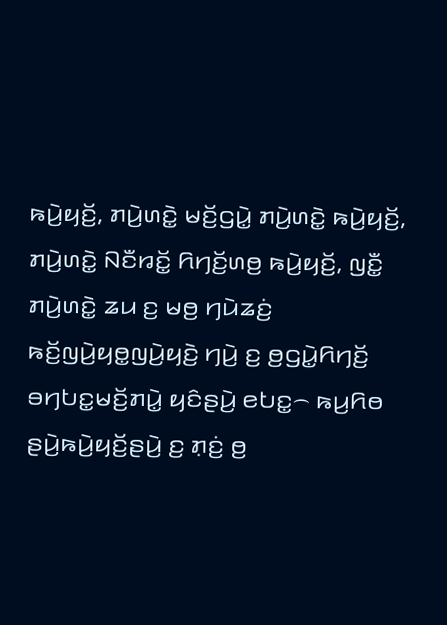ꤒꤣꤧ꤬ꤟꤢꤩ꤬, ꤊꤣꤧ꤬ꤛꤢꤧ꤭ ꤗꤢꤩ꤬ꤞꤣꤧ꤭ ꤊꤣꤧ꤬ꤛꤢꤧ꤭ ꤒꤣꤧ꤬ꤟꤢꤩ꤬, ꤊꤣꤧ꤬ꤛꤢꤧ꤭ ꤡꤢꤪꤙꤢꤩ꤭ ꤖꤚꤢꤩ꤬ꤛꤥ꤬ ꤒꤣꤧ꤬ꤟꤢꤩ꤬, ꤜꤢꤪ꤭ ꤊꤣꤧ꤬ꤛꤢꤧ꤭ ꤘꤣ ꤢ꤬ ꤗꤥ꤬ ꤚꤣꤧꤘꤢꤦ꤬ ꤒꤢꤩ꤬ꤜꤣꤧ꤬ꤟꤥ꤭ꤜꤣꤧ꤬ꤟꤢꤧ꤬ ꤚꤣꤧ꤬ ꤢ꤬ ꤥ꤬ꤞꤣꤧ꤭ꤖꤚꤢꤩ꤬ ꤋꤚꤝꤢ꤭ꤗꤢꤩ꤬ꤊꤣꤧ꤭ ꤟꤢꤨꤔꤣꤧ꤬ ꤕꤝꤢ꤭꤮ ꤒꤣ꤬ꤖꤥ ꤔꤣꤧ꤬ꤒꤣꤧ꤬ꤟꤢꤩ꤬ꤔꤣꤧ꤬ ꤢ꤬ ꤊ꤫ꤢꤦ꤬ ꤥ꤬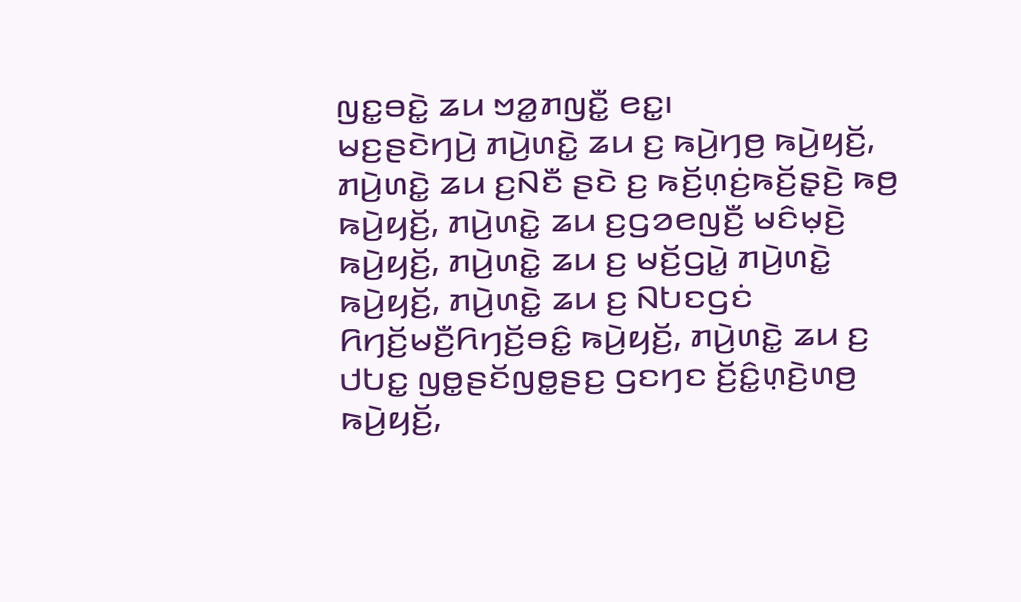ꤜꤢ꤭ꤋꤢꤧ꤭ ꤘꤣ ꤠꤤ꤭ꤊꤜꤢꤪ꤭ ꤕꤢ꤭꤯
ꤗꤢ꤬ꤔꤢꤧꤚꤣꤧ꤬ ꤊꤣꤧ꤬ꤛꤢꤧ꤭ ꤘꤣ ꤢ꤬ ꤒꤣꤧ꤬ꤚꤥ꤬ ꤒꤣꤧ꤬ꤟꤢꤩ꤬, ꤊꤣꤧ꤬ꤛꤢꤧ꤭ ꤘꤣ ꤢ꤬ꤡꤢꤪ ꤔꤢꤧ ꤢ꤬ ꤒꤢꤩ꤬ꤛ꤫ꤢꤦ꤬ꤒꤢꤩ꤬ꤔ꤫ꤢꤧ꤬ ꤒꤥ꤬ ꤒꤣꤧ꤬ꤟꤢꤩ꤬, ꤊꤣꤧ꤬ꤛꤢꤧ꤭ ꤘꤣ ꤢ꤬ꤞꤤꤕꤜꤢꤪ꤬ ꤗꤢꤨꤗ꤫ꤢꤧ꤬ ꤒꤣꤧ꤬ꤟꤢꤩ꤬, ꤊꤣꤧ꤬ꤛꤢꤧ꤭ ꤘꤣ ꤢ꤬ ꤗꤢꤩ꤬ꤞꤣꤧ꤭ ꤊꤣꤧ꤬ꤛꤢꤧ꤭ ꤒꤣꤧ꤬ꤟꤢꤩ꤬, ꤊꤣꤧ꤬ꤛꤢꤧ꤭ ꤘꤣ ꤢ꤬ ꤡꤝꤢꤞꤢꤦ ꤖꤚꤢꤩ꤬ꤗꤢꤪ꤬ꤖꤚꤢꤩ꤬ꤋꤢꤨ꤭ ꤒꤣꤧ꤬ꤟꤢꤩ꤬, ꤊꤣꤧ꤬ꤛꤢꤧ꤭ ꤘꤣ ꤢ꤬ ꤓꤝꤢ꤭ ꤜꤥ꤭ꤔꤢꤩꤜꤥ꤭ꤔꤢ꤬ ꤞꤢꤚꤢ ꤢꤩ꤬ꤢꤨ꤭ꤛ꤫ꤢꤧ꤬ꤛꤥ꤬ ꤒꤣꤧ꤬ꤟꤢꤩ꤬,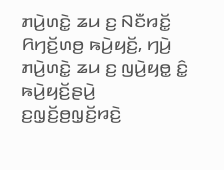ꤊꤣꤧ꤬ꤛꤢꤧ꤭ ꤘꤣ ꤢ꤬ ꤡꤢꤪꤙꤢꤩ꤭ ꤖꤚꤢꤩ꤬ꤛꤥ꤬ ꤒꤣꤧ꤬ꤟꤢꤩ꤬, ꤚꤣꤧ꤬ ꤊꤣꤧ꤬ꤛꤢꤧ꤭ ꤘꤣ ꤢ꤬ ꤜꤣꤧ꤬ꤟꤥ꤭ ꤢꤨ꤭ ꤒꤣꤧ꤬ꤟꤢꤩ꤬ꤔꤣꤧ꤬ ꤢ꤬ꤜ꤫ꤢꤩ꤬ꤥ꤬ꤜ꤫ꤢꤩ꤬ꤙꤢꤧ꤬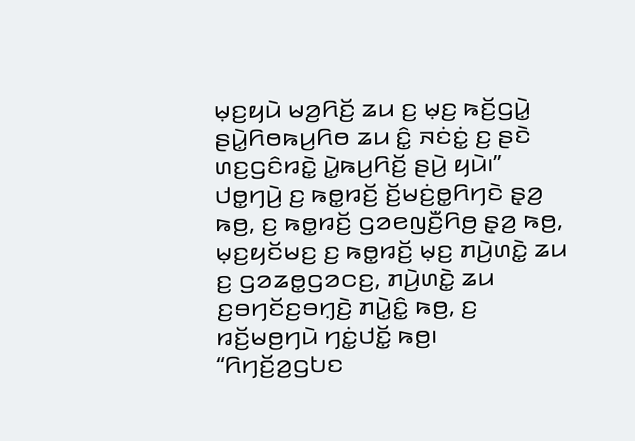ꤗ꤫ꤢ꤬ꤟꤣꤧ ꤗꤤ꤬ꤖꤢꤩ꤬ ꤘꤣ ꤢ꤬ ꤗ꤫ꤢ꤬ ꤒꤢꤩ꤬ꤞꤣꤧ꤭ ꤔꤣꤧ꤭ꤖꤥꤒꤣ꤬ꤖꤥ ꤘꤣ ꤢꤨ꤭ ꤏꤢꤦꤢꤦ꤭ ꤢ꤬ ꤔꤢꤧ ꤛꤢ꤬ꤞꤢꤨꤙꤢꤧ꤭ ꤣꤧ꤭ꤒꤣ꤬ꤖꤢꤩ꤬ ꤔꤣꤧ꤬ ꤟꤣꤧ꤯”
ꤓꤥ꤭ꤚꤣꤧ꤬ ꤢ꤬ ꤒꤥ꤭ꤙꤢꤩ꤬ ꤢꤩ꤬ꤗꤢꤦ꤬ꤥ꤭ꤖꤚꤢꤧ ꤔ꤫ꤤ꤬ ꤒꤥ꤬, ꤢ꤬ ꤒꤥ꤭ꤙꤢꤩ꤬ ꤞꤤꤕꤜꤢꤪ꤬ꤖꤥ꤬ ꤔ꤫ꤤ꤬ ꤒꤥ꤬, ꤗ꤫ꤢ꤬ꤟꤢꤩꤗꤢ꤬ ꤢ꤬ ꤒꤥ꤭ꤙꤢꤩ꤬ ꤗ꤫ꤢ꤬ ꤊꤣꤧ꤬ꤛꤢꤧ꤭ ꤘꤣ ꤢ꤬ ꤞꤤꤘꤥ꤭ꤞꤤꤍꤢ꤬, ꤊꤣꤧ꤬ꤛꤢꤧ꤭ ꤘꤣ ꤢ꤬ꤋꤚꤢꤩꤢ꤬ꤋꤚ꤫ꤢꤧ꤬ ꤊꤣꤧ꤭ꤢꤨ꤭ ꤒꤥ꤬, ꤢ꤬ ꤙꤢꤩ꤬ꤗꤥ꤬ꤚꤣꤧ ꤚꤢꤦ꤭ꤓꤢꤩ꤭ ꤒꤥ꤬꤯
“ꤖꤚꤢꤩ꤬ꤤ꤬ꤞꤝꤢ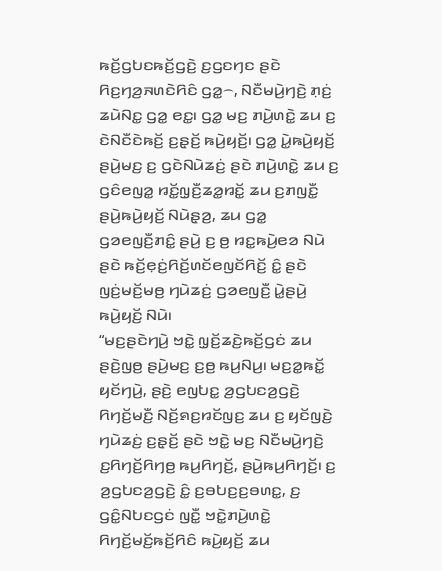ꤒꤢꤩ꤬ꤞꤝꤢꤒꤢꤩ꤬ꤞꤢꤧ꤬ ꤢ꤬ꤞꤢꤚꤢ ꤔꤢꤧ ꤖꤢ꤬ꤚꤤ꤬ꤏꤛꤢꤧꤖꤢꤨ ꤞꤤ꤭꤮, ꤡꤢꤪꤗꤣꤧ꤬ꤚꤢꤧ꤬ ꤊ꤫ꤢꤦ꤬ ꤘꤣꤧꤡꤢ꤭ ꤞꤤ꤭ ꤕꤢ꤭꤯ ꤞꤤ꤭ ꤗꤢ꤬ ꤊꤣꤧ꤬ꤛꤢꤧ꤭ ꤘꤣ ꤢ꤬ ꤢꤧꤡꤢꤪꤢꤧꤒꤢꤩ꤬ ꤢ꤬ꤔ꤫ꤢꤩ꤬ ꤒꤣꤧ꤬ꤟꤢꤩ꤬꤯ ꤞꤤ꤭ ꤣꤧ꤭ꤒꤣꤧ꤬ꤟꤢꤩ꤬ ꤔꤣꤧ꤬ꤗꤢ꤬ ꤢ꤬ ꤞꤢꤧꤡꤣꤧꤘꤢꤦ꤬ ꤔꤢꤧ ꤊꤣꤧ꤬ꤛꤢꤧ꤭ ꤘꤣ ꤢ꤬ ꤞꤢꤨꤕꤜꤤ꤭ ꤙꤢꤩ꤭ꤜ꤫ꤢꤪ꤬ꤘꤤ꤭ꤙꤢꤩ꤭ ꤘꤣ ꤢ꤬ꤊꤜꤢꤪ꤭ ꤔꤣꤧ꤬ꤒꤣꤧ꤬ꤟꤢꤩ꤬ ꤡꤣꤧꤔ꤫ꤤ꤬, ꤘꤣ ꤞꤤ꤭ ꤞꤤꤕꤜꤢꤪ꤬ꤊꤢꤨ꤭ ꤔꤣꤧ꤬ ꤢ꤬ ꤥ꤬ ꤙꤢ꤭ꤒꤣꤧ꤬ꤕꤤ ꤡꤣꤧ ꤔꤢꤧ ꤒꤢꤩ꤬ꤕ꤫ꤢꤦ꤬ꤖꤢꤩ꤬ꤛꤢꤩꤕꤜꤢꤩꤖꤢꤩ꤬ ꤢꤨ꤭ ꤔꤢꤧ ꤜꤢꤦ꤬ꤗꤢꤩ꤬ꤗꤥ꤬ ꤚꤣꤧꤘꤢꤦ꤬ ꤞꤤꤕꤜꤢꤪ꤬ ꤣꤧ꤭ꤔꤣꤧ꤬ ꤒꤣꤧ꤬ꤟꤢꤩ꤬ ꤡꤣꤧ꤯
“ꤗꤢ꤬ꤔꤢꤧꤚꤣꤧ꤬ ꤠꤢꤧ꤭ ꤜ꤫ꤢꤩ꤬ꤘꤢꤧ꤬ꤒꤢꤩ꤬ꤞꤢꤦ ꤘꤣ ꤔꤢꤧ꤬ꤜꤥ꤬ ꤔꤣꤧ꤬ꤗꤢ꤬ ꤢ꤬ꤥ꤬ ꤒꤣ꤬ꤡꤣ꤬꤯ ꤗꤢ꤬ꤤ꤭ꤒꤢꤩ꤭ ꤟꤢꤩꤚꤣꤧ꤬, ꤔꤢꤧ꤬ ꤕꤜꤝꤢ꤭ ꤤ꤬ꤞꤝꤢꤤ꤬ꤞꤢꤧ꤬ ꤖꤚꤢꤩ꤬ꤗꤢꤪ꤬ ꤡꤢꤩ꤬ꤎꤢ꤬ꤙꤢꤩꤜꤢ꤬ ꤘꤣ ꤢ꤬ ꤟꤢꤩꤜꤢꤧ꤬ ꤚꤣꤧꤘꤢꤦ꤬ ꤢ꤬ꤔ꤫ꤢꤩ꤬ ꤔꤢꤧ ꤠꤢꤧ꤭ ꤗꤢ꤬ ꤡꤢꤪꤗꤣꤧ꤬ꤚꤢꤧ꤬ ꤢ꤬ꤖꤚꤢꤩ꤬ꤖꤚꤥ꤬ ꤒꤣ꤬ꤖꤚꤢꤩ꤬, ꤔꤣꤧ꤬ꤒꤣ꤬ꤖꤚꤢꤩ꤬꤯ ꤢ꤬ ꤤ꤬ꤞꤝꤢꤤ꤬ꤞꤢꤧ꤬ ꤢꤨ꤭ ꤢ꤬ꤋꤝꤢ꤬ꤢ꤬ꤋꤛꤢ꤭, ꤢ꤬ ꤞꤢꤨ꤭ꤡꤝꤢꤞꤢꤦ ꤜꤢꤪ꤭ ꤠꤢꤧ꤭ꤊꤣꤧ꤬ꤛꤢꤧ꤭ ꤖꤚꤢꤩ꤬ꤗꤢꤩ꤬ꤒꤢꤩ꤬ꤖꤢꤨ ꤒꤣꤧ꤬ꤟꤢꤩ꤬ ꤘꤣ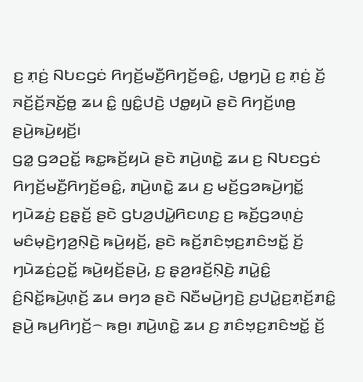ꤢ꤬ ꤊ꤫ꤢꤦ꤬ ꤡꤝꤢꤞꤢꤦ ꤖꤚꤢꤩ꤬ꤗꤢꤪ꤬ꤖꤚꤢꤩ꤬ꤋꤢꤨ꤭, ꤓꤥ꤭ꤚꤣꤧ꤬ ꤢ꤬ ꤊ꤫ꤢꤦ꤬ ꤢꤩ꤬ ꤏꤢꤩ꤬ꤢꤩ꤬ꤏꤢꤩ꤬ꤥ꤭ ꤘꤣ ꤢꤨ꤭ ꤜꤢꤨ꤭ꤓꤢꤧ꤬ ꤓꤥ꤭ꤟꤣꤧ ꤔꤢꤧ ꤖꤚꤢꤩ꤬ꤛꤥ꤬ ꤔꤣꤧ꤬ꤒꤣꤧ꤬ꤟꤢꤩ꤬꤯
ꤞꤤ꤭ ꤞꤤꤑꤢꤩ꤭ ꤒꤢ꤭ꤒꤢꤩ꤬ꤟꤣꤧ ꤔꤢꤧ ꤊꤣꤧ꤬ꤛꤢꤧ꤭ ꤘꤣ ꤢ꤬ ꤡꤝꤢꤞꤢꤦ ꤖꤚꤢꤩ꤬ꤗꤢꤪ꤬ꤖꤚꤢꤩ꤬ꤋꤢꤨ꤭, ꤊꤣꤧ꤬ꤛꤢꤧ꤭ ꤘꤣ ꤢ꤬ ꤗꤢꤩ꤬ꤞꤤꤒꤣꤧ꤬ꤚꤢꤩ꤭ ꤚꤣꤧꤘꤢꤦ꤬ ꤢ꤬ꤔ꤫ꤢꤩ꤬ ꤔꤢꤧ ꤞꤝꤤ꤬ꤓꤣꤧ꤭ꤖꤢꤛꤢ꤬ ꤢ꤬ ꤒꤢꤩ꤬ꤞꤤꤛ꤫ꤢꤦ꤬ ꤗꤢꤨꤗ꤫ꤢꤧ꤬ꤚꤤ꤬ꤡ꤫ꤢꤧ꤬ ꤒꤣꤧ꤬ꤟꤢꤩ꤬, ꤔꤢꤧ ꤒꤢꤩ꤬ꤊꤢꤨꤠ꤫ꤢ꤬ꤊꤢꤨꤠꤢꤩ꤭ ꤢꤩ꤬ ꤚꤣꤧꤘꤢꤦ꤬ꤑꤢꤩ꤭ ꤒꤣꤧ꤬ꤟꤢꤩ꤬ꤔꤣꤧ꤬, ꤢ꤬ ꤔ꤫ꤤ꤬ꤙꤢꤩ꤬ꤡ꤫ꤢꤧ꤬ ꤊꤣꤧ꤭ꤢꤨ꤭ ꤢꤨ꤬ꤡꤢꤩ꤭ꤒꤣꤧ꤬ꤛ꤫ꤢꤩ꤬ ꤘꤣ ꤋꤚꤤ ꤔꤢꤧ ꤡꤢꤪꤗꤣꤧ꤬ꤚꤢꤧ꤬ ꤢ꤬ꤓꤣꤧ꤭ꤢ꤬ꤊ꤫ꤢꤩ꤬ꤊꤢꤨ꤭ ꤔꤣꤧ꤬ ꤒꤣ꤬ꤖꤚꤢꤩ꤬꤮ ꤒꤥ꤬꤯ ꤊꤣꤧ꤬ꤛꤢꤧ꤭ ꤘꤣ ꤢ꤬ ꤊꤢꤨꤠ꤫ꤢ꤬ꤊꤢꤨꤠꤢꤩ꤭ ꤢꤩ꤬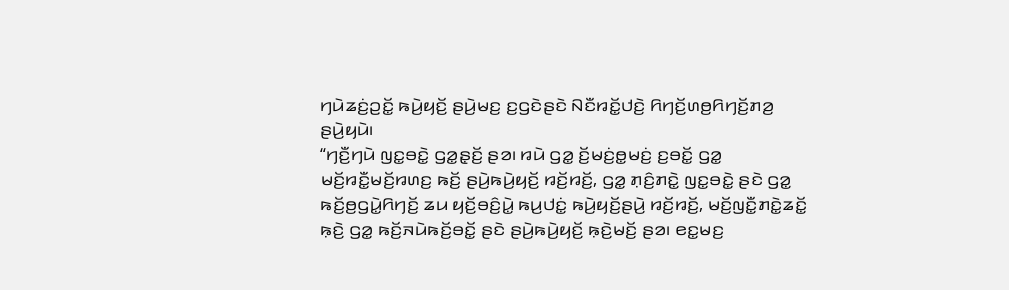ꤚꤣꤧꤘꤢꤦ꤬ꤑꤢꤩ꤭ ꤒꤣꤧ꤬ꤟꤢꤩ꤬ ꤔꤣꤧ꤬ꤗꤢ꤬ ꤢ꤬ꤞꤢꤧꤔꤢꤧ ꤡꤢꤪꤙꤢꤩ꤭ꤓꤢꤧ꤬ ꤖꤚꤢꤩ꤬ꤛꤥ꤬ꤖꤚꤢꤩ꤬ꤊꤤ꤬ ꤔꤣꤧ꤬ꤟꤣꤧ꤯
“ꤚꤢꤪ꤬ꤚꤣꤧ ꤜꤢ꤭ꤋꤢꤧ꤭ ꤞꤤ꤭ꤔ꤫ꤢꤩ꤬ ꤔꤤ꤯ ꤙꤣꤧ ꤞꤤ꤭ ꤢꤩ꤬ꤗꤢꤦ꤬ꤥ꤭ꤗꤢꤦ꤬ ꤢ꤬ꤋꤢꤩ꤭ ꤞꤤ꤭ ꤗꤢꤩ꤬ꤙꤢꤪ꤭ꤗꤢꤩ꤬ꤙꤛꤢ꤬ ꤒꤢꤩ꤬ ꤔꤣꤧ꤬ꤒꤣꤧ꤬ꤟꤢꤩ꤬ ꤙꤢꤩ꤬ꤙꤢꤩ꤬, ꤞꤤ꤭ ꤊ꤫ꤢꤨ꤬ꤊꤢꤧ꤭ ꤜꤢ꤭ꤋꤢꤧ꤭ ꤔꤢꤧ ꤞꤤ꤭ ꤒꤢꤩ꤬ꤥ꤬ꤞꤣꤧ꤭ꤖꤚꤢꤩ꤬ ꤘꤣ ꤟꤢꤩ꤬ꤋꤢꤨ꤬ꤣꤧ꤭ ꤒꤣ꤬ꤓꤢꤦ꤭ ꤒꤣꤧ꤬ꤟꤢꤩ꤬ꤔꤣꤧ꤬ ꤙꤢꤩ꤬ꤙꤢꤩ꤬, ꤗꤢꤩ꤬ꤜꤢꤪ꤭ꤊꤢꤧ꤭ꤘꤢꤩ꤭ ꤒ꤫ꤢꤧ꤬ ꤞꤤ꤭ ꤒꤢꤩ꤬ꤏꤣꤧꤒꤢꤩ꤬ꤋꤢꤩ꤭ ꤔꤢꤧ ꤔꤣꤧ꤬ꤒꤣꤧ꤬ꤟꤢꤩ꤬ ꤒ꤫ꤢꤧ꤬ꤗꤢꤩ꤬ ꤔꤤ꤯ ꤕꤢ꤭ꤗꤢ꤬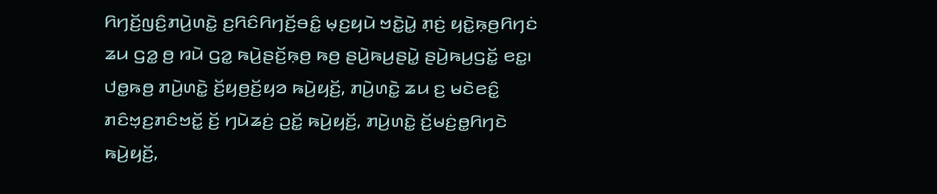ꤖꤚꤢꤩ꤬ꤜꤢꤨ꤬ꤊꤣꤧ꤬ꤛꤢꤧ꤭ ꤢ꤬ꤖꤢꤨꤖꤚꤢꤩ꤬ꤋꤢꤨ꤭ ꤗ꤫ꤢ꤬ꤟꤣꤧ ꤠꤢꤧ꤭ꤣꤧ꤭ ꤊ꤫ꤢꤦ꤬ ꤟꤢꤧ꤭ꤒ꤫ꤥ꤬ꤖꤚꤢꤦ ꤘꤣ ꤞꤤ꤭ ꤥ꤬ ꤙꤣꤧ ꤞꤤ꤭ ꤒꤣꤧ꤬ꤔꤢꤩ꤬ꤒ꤫ꤥ꤬ ꤒꤥ꤬ ꤔꤣꤧ꤬ꤒꤣ꤬ꤔꤣꤧ꤭ ꤔꤣꤧ꤬ꤒꤣ꤬ꤞꤢꤩ꤭ ꤕꤢ꤭꤯
ꤓꤥ꤭ꤒꤥ꤬ ꤊꤣꤧ꤬ꤛꤢꤧ꤭ ꤢꤩ꤬ꤟꤥ꤬ꤢꤩ꤬ꤟꤤ ꤒꤣꤧ꤬ꤟꤢꤩ꤬, ꤊꤣꤧ꤬ꤛꤢꤧ꤭ ꤘꤣ ꤢ꤬ ꤗꤢꤧꤕꤢꤨ꤭ ꤊꤢꤨꤠ꤫ꤢ꤬ꤊꤢꤨꤠꤢꤩ꤭ ꤢꤩ꤬ ꤚꤣꤧꤘꤢꤦ꤬ ꤑꤢꤩ꤭ ꤒꤣꤧ꤬ꤟꤢꤩ꤬, ꤊꤣꤧ꤬ꤛꤢꤧ꤭ ꤢꤩ꤬ꤗꤢꤦ꤬ꤥ꤭ꤖꤚꤢꤧ ꤒꤣꤧ꤬ꤟꤢꤩ꤬,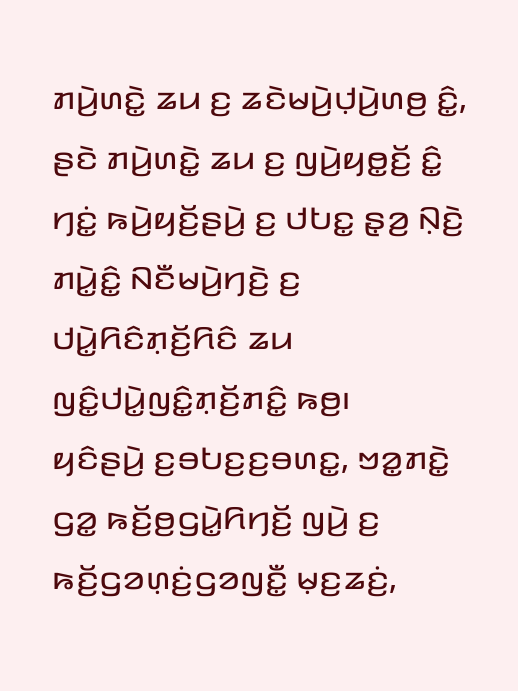ꤊꤣꤧ꤬ꤛꤢꤧ꤭ ꤘꤣ ꤢ꤬ ꤘꤢꤧꤗꤣꤧ꤬ꤓ꤫ꤣꤧ꤬ꤛꤥ꤬ ꤢꤨ꤭, ꤔꤢꤧ ꤊꤣꤧ꤬ꤛꤢꤧ꤭ ꤘꤣ ꤢ꤬ ꤜꤣꤧ꤬ꤟꤥ꤭ꤢꤩ꤬ ꤢꤨ꤭ ꤚꤢꤦ꤭ ꤒꤣꤧ꤬ꤟꤢꤩ꤬ꤔꤣꤧ꤬ ꤢ꤬ ꤓꤝꤢ꤭ ꤔ꤫ꤤ꤬ ꤡ꤫ꤢꤧ꤬ ꤊꤣꤧ꤭ꤢꤨ꤭ ꤡꤢꤪꤗꤣꤧ꤬ꤚꤢꤧ꤬ ꤢ꤬ ꤓꤣꤧ꤭ꤖꤢꤨꤊ꤫ꤢꤩ꤬ꤖꤢꤨ ꤘꤣ ꤜꤢꤨ꤭ꤓꤣꤧ꤭ꤜꤢꤨ꤭ꤊ꤫ꤢꤩ꤬ꤊꤢꤨ꤭ ꤒꤥ꤬꤯
ꤟꤢꤨꤔꤣꤧ꤬ ꤢ꤬ꤋꤝꤢ꤬ꤢ꤬ꤋꤛꤢ꤭, ꤠꤤ꤭ꤊꤢꤧ꤭ ꤞꤤ꤭ ꤒꤢꤩ꤬ꤥ꤬ꤞꤣꤧ꤭ꤖꤚꤢꤩ꤬ ꤜꤣꤧ꤬ ꤢ꤬ ꤒꤢꤩ꤬ꤞꤤꤛ꤫ꤢꤦ꤬ꤞꤤꤜꤢꤪ꤭ ꤗ꤫ꤢ꤬ꤘꤢꤦ꤬,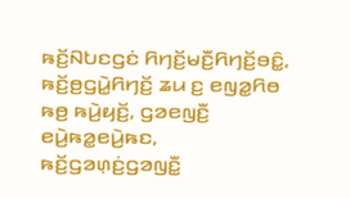ꤒꤢꤩ꤬ꤡꤝꤢꤞꤢꤦ ꤖꤚꤢꤩ꤬ꤗꤢꤪ꤬ꤖꤚꤢꤩ꤬ꤋꤢꤨ꤭, ꤒꤢꤩ꤬ꤥ꤬ꤞꤣꤧ꤭ꤖꤚꤢꤩ꤬ ꤘꤣ ꤢ꤬ ꤕꤜꤤ꤭ꤖꤥ ꤒꤥ꤬ ꤒꤣꤧ꤬ꤟꤢꤩ꤬, ꤞꤤꤕꤜꤢꤪ꤬ ꤕꤣꤧ꤬ꤒꤤ꤭ꤕꤣꤧ꤬ꤒꤢ, ꤒꤢꤩ꤬ꤞꤤꤛ꤫ꤢꤦ꤬ꤞꤤꤜꤢꤪ꤭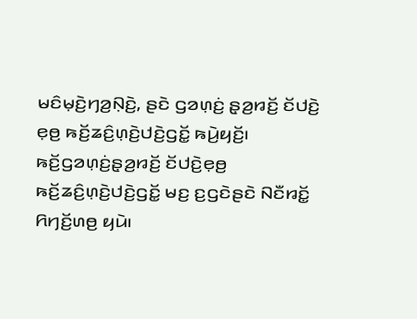ꤗꤢꤨꤗ꤫ꤢꤧ꤬ꤚꤤ꤬ꤡ꤫ꤢꤧ꤬, ꤔꤢꤧ ꤞꤤꤛ꤫ꤢꤦ꤬ ꤔ꤫ꤤ꤬ꤙꤢꤩ꤬ ꤢꤩꤓꤢꤧ꤬ ꤕ꤫ꤥ꤬ ꤒꤢꤩ꤬ꤘꤢꤨ꤬ꤛ꤫ꤢꤧ꤬ꤓꤢꤧ꤬ꤞꤢꤩ꤭ ꤒꤣꤧ꤬ꤟꤢꤩ꤬꤯ ꤒꤢꤩ꤬ꤞꤤꤛ꤫ꤢꤦ꤬ꤔ꤫ꤤ꤬ꤙꤢꤩ꤬ ꤢꤩꤓꤢꤧ꤬ꤕ꤫ꤥ꤬ ꤒꤢꤩ꤬ꤘꤢꤨ꤬ꤛ꤫ꤢꤧ꤬ꤓꤢꤧ꤬ꤞꤢꤩ꤭ ꤗꤢ꤬ ꤢ꤬ꤞꤢꤧꤔꤢꤧ ꤡꤢꤪꤙꤢꤩ꤭ ꤖꤚꤢꤩ꤬ꤛꤥ꤬ ꤟꤣꤧ꤯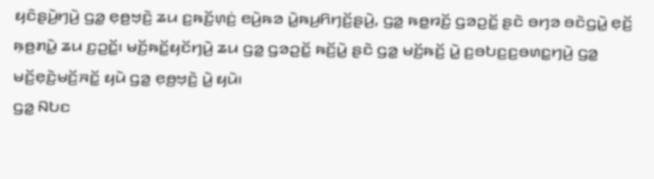ꤟꤢꤨꤔꤣꤧ꤬ꤚꤣꤧ꤬ ꤞꤤ꤭ ꤕ꤫ꤥ꤬ꤠ꤫ꤢꤧ꤬ ꤘꤣ ꤢ꤬ꤒꤢꤩ꤬ꤛ꤫ꤢꤦ꤬ ꤕꤣꤧ꤬ꤒꤤ ꤣꤧ꤭ꤒꤣ꤬ꤖꤚꤢꤩ꤬ꤔꤣꤧ꤬, ꤞꤤ꤭ ꤒꤥ꤭ꤙꤢꤩ꤬ ꤞꤤꤑꤢꤩ꤭ ꤔꤢꤧ ꤋꤚꤤ ꤋꤢꤧꤞꤣꤧ꤭ ꤕ꤫ꤢꤩ꤬ ꤒ꤫ꤥ꤬ꤊꤣꤧ꤭ ꤘꤣ ꤢ꤬ꤑꤢꤩ꤭꤯ ꤗꤢꤩ꤬ꤒꤢꤩ꤭ꤟꤢꤩꤚꤣꤧ꤬ ꤘꤣ ꤞꤤ꤭ ꤞꤤꤑꤢꤩ꤭ ꤒꤢꤩ꤬ꤣꤧ꤭ ꤔꤢꤧ ꤞꤤ꤭ ꤗꤢꤩ꤬ꤒꤢꤩ꤬ ꤣꤧ꤭ ꤢ꤬ꤋꤝꤢ꤬ꤢ꤬ꤋꤛꤢ꤭ꤚꤣꤧ꤬ ꤞꤤ꤭ ꤗꤢꤩ꤬ꤕ꤫ꤢꤧ꤬ꤗꤢꤩ꤬ꤏꤢꤩ꤭ ꤟꤣꤧ ꤞꤤ꤭ ꤕ꤫ꤥ꤬ꤠ꤫ꤢꤧ꤬ ꤣꤧ꤭ ꤟꤣꤧ꤯
ꤞꤤ꤭ ꤡꤝꤢ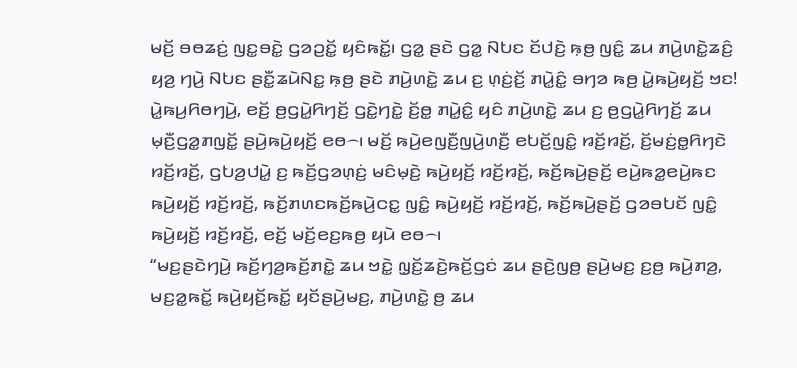ꤗꤢꤩ꤬ ꤋꤥꤘꤢꤦ꤬ ꤜꤢ꤭ꤋꤢꤧ꤭ ꤞꤤꤑꤢꤩ꤭ ꤟꤢꤨꤒꤢꤩ꤭꤯ ꤞꤤ꤭ ꤔꤢꤧ ꤞꤤ꤭ ꤡꤝꤢ ꤢꤩꤓꤢꤧ꤬ ꤒ꤫ꤥ꤬ ꤜꤢꤨ꤭ ꤘꤣ ꤊꤣꤧ꤬ꤛꤢꤧ꤭ꤘꤢꤨ꤬ ꤟꤤ꤬ ꤚꤣꤧ꤬ ꤡꤝꤢ ꤔꤢꤪ꤭ꤘꤣꤧꤡꤢ꤭ ꤒ꤫ꤥ꤬ ꤔꤢꤧ ꤊꤣꤧ꤬ꤛꤢꤧ꤭ ꤘꤣ ꤢ꤬ ꤛ꤫ꤢꤦ꤬ꤢꤩ꤬ ꤊꤣꤧ꤭ꤢꤨ꤭ ꤋꤚꤤ ꤒꤥ꤬ ꤣꤧ꤭ꤒꤣꤧ꤬ꤟꤢꤩ꤬ ꤠꤢ!
ꤣꤧ꤭ꤒꤣ꤬ꤖꤥꤚꤣꤧ꤬, ꤕꤢꤩ꤬ ꤥ꤬ꤞꤣꤧ꤭ꤖꤚꤢꤩ꤬ ꤞꤢꤧ꤭ꤚꤢꤧ꤭ ꤢꤩ꤬ꤥ꤭ ꤊꤣꤧ꤭ꤢꤨ꤭ ꤟꤢꤨ ꤊꤣꤧ꤬ꤛꤢꤧ꤭ ꤘꤣ ꤢ꤬ ꤥ꤬ꤞꤣꤧ꤭ꤖꤚꤢꤩ꤬ ꤘꤣ ꤗ꤫ꤢꤪ꤬ꤞꤤ꤭ꤊꤜꤢꤩ꤭ ꤔꤣꤧ꤬ꤒꤣꤧ꤬ꤟꤢꤩ꤬ ꤕꤥ꤮꤯ ꤗꤢꤩ꤬ ꤒꤣꤧ꤬ꤕꤜꤢꤪ꤬ꤜꤣꤧ꤬ꤛꤢꤪ꤬ ꤕꤝꤢꤩ꤬ꤜꤢꤨ꤭ ꤙꤢꤩ꤬ꤙꤢꤩ꤬, ꤢꤩ꤬ꤗꤢꤦ꤬ꤥ꤭ꤖꤚꤢꤧ ꤙꤢꤩ꤬ꤙꤢꤩ꤬, ꤞꤝꤤ꤬ꤓꤣꤧ꤭ ꤢ꤬ ꤒꤢꤩ꤬ꤞꤤꤛ꤫ꤢꤦ꤬ ꤗꤢꤨꤗ꤫ꤢꤧ꤬ ꤒꤣꤧ꤬ꤟꤢꤩ꤬ ꤙꤢꤩ꤬ꤙꤢꤩ꤬, ꤒꤢꤩ꤬ꤒꤣꤧ꤬ꤔꤢꤩ꤬ ꤕꤣꤧ꤬ꤒꤤ꤭ꤕꤣꤧ꤬ꤒꤢ ꤒꤣꤧ꤬ꤟꤢꤩ꤬ ꤙꤢꤩ꤬ꤙꤢꤩ꤬, ꤒꤢꤩ꤬ꤊꤛꤢꤒꤢꤩ꤬ꤒꤣꤧ꤬ꤍꤢ꤭ ꤜꤢꤨ꤭ ꤒꤣꤧ꤬ꤟꤢꤩ꤬ ꤙꤢꤩ꤬ꤙꤢꤩ꤬, ꤒꤢꤩ꤬ꤒꤣꤧ꤬ꤔꤢꤩ꤬ ꤞꤤꤋꤝꤢꤩ ꤜꤢꤨ꤭ ꤒꤣꤧ꤬ꤟꤢꤩ꤬ ꤙꤢꤩ꤬ꤙꤢꤩ꤬, ꤕꤢꤩ꤬ ꤗꤢꤩ꤬ꤕꤢ꤬ꤒꤥ꤬ ꤟꤣꤧ ꤕꤥ꤮꤯
“ꤗꤢ꤬ꤔꤢꤧꤚꤣꤧ꤬ ꤒꤢꤩ꤬ꤚꤤ꤬ꤒꤢꤩ꤬ꤊꤢꤧ꤭ ꤘꤣ ꤠꤢꤧ꤭ ꤜ꤫ꤢꤩ꤬ꤘꤢꤧ꤬ꤒꤢꤩ꤬ꤞꤢꤦ ꤘꤣ ꤔꤢꤧ꤬ꤜꤥ꤬ ꤔꤣꤧ꤬ꤗꤢ꤬ ꤢ꤬ꤥ꤬ ꤒꤣꤧ꤬ꤊꤤ꤬, ꤗꤢ꤬ꤤ꤭ꤒꤢꤩ꤭ ꤒꤣꤧ꤬ꤟꤢꤩ꤬ꤒꤢꤩ꤭ ꤟꤢꤩꤔꤣꤧ꤬ꤗꤢ꤬, ꤊꤣꤧ꤬ꤛꤢꤧ꤭ ꤥ꤬ ꤘꤣ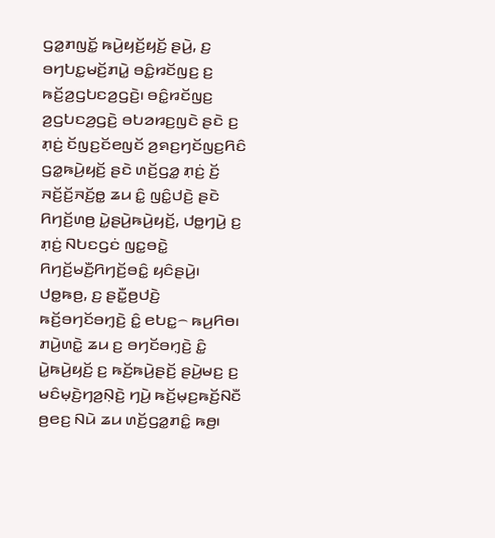ꤞꤤ꤭ꤊꤜꤢꤩ꤭ ꤒꤣꤧ꤬ꤟꤢꤩ꤬ꤟꤢꤩ꤬ ꤔꤣꤧ꤬, ꤢ꤬ ꤋꤚꤝꤢ꤭ꤗꤢꤩ꤬ꤊꤣꤧ꤭ ꤋꤢꤨ꤭ꤙꤢꤩꤜꤢ꤬ ꤢ꤬ ꤒꤢꤩ꤬ꤤ꤬ꤞꤝꤢꤤ꤬ꤞꤢꤧ꤬꤯ ꤋꤢꤨ꤭ꤙꤢꤩꤜꤢ꤬ ꤤ꤬ꤞꤝꤢꤤ꤬ꤞꤢꤧ꤬ ꤋꤝꤤꤙꤢ꤬ꤜꤢꤧ ꤔꤢꤧ ꤢ꤬ ꤊ꤫ꤢꤦ꤬ ꤢꤩꤜꤢ꤬ꤢꤩꤕꤜꤢꤩ ꤤ꤬ꤎꤢ꤬ꤚꤢꤩꤜꤢ꤬ꤖꤢꤨ ꤞꤤ꤭ꤒꤣꤧ꤬ꤟꤢꤩ꤬ ꤔꤢꤧ ꤛꤢꤩ꤬ꤞꤤ꤭ ꤊ꤫ꤢꤦ꤬ ꤢꤩ꤬ ꤏꤢꤩ꤬ꤢꤩ꤬ꤏꤢꤩ꤬ꤥ꤭ ꤘꤣ ꤢꤨ꤭ ꤜꤢꤨ꤭ꤓꤢꤧ꤬ ꤔꤢꤧ ꤖꤚꤢꤩ꤬ꤛꤥ꤬ ꤣꤧ꤭ꤔꤣꤧ꤬ꤒꤣꤧ꤬ꤟꤢꤩ꤬, ꤓꤥ꤭ꤚꤣꤧ꤬ ꤢ꤬ ꤊ꤫ꤢꤦ꤬ ꤡꤝꤢꤞꤢꤦ ꤜꤢ꤭ꤋꤢꤧ꤭ ꤖꤚꤢꤩ꤬ꤗꤢꤪ꤬ꤖꤚꤢꤩ꤬ꤋꤢꤨ꤭ ꤟꤢꤨꤔꤣꤧ꤬꤯
ꤓꤥ꤭ꤒꤥ꤬, ꤢ꤬ ꤔꤢꤪ꤭ꤥ꤬ꤓꤢꤧ꤬ ꤒꤢꤩ꤬ꤋꤚꤢꤩꤋꤚ꤫ꤢꤧ꤬ ꤢꤨ꤭ ꤕꤝꤢ꤭꤮ ꤒꤣ꤬ꤖꤥ꤯ ꤊꤣꤧ꤬ꤛꤢꤧ꤭ ꤘꤣ ꤢ꤬ ꤋꤚꤢꤩꤋꤚ꤫ꤢꤧ꤬ ꤢꤨ꤭ ꤣꤧ꤭ꤒꤣꤧ꤬ꤟꤢꤩ꤬ ꤢ꤬ ꤒꤢꤩ꤬ꤒꤣꤧ꤬ꤔꤢꤩ꤬ ꤔꤣꤧ꤬ꤗꤢ꤬ ꤢ꤬ ꤗꤢꤨꤗ꤫ꤢꤧ꤬ꤚꤤ꤬ꤡ꤫ꤢꤧ꤬ ꤚꤣꤧ꤬ ꤒꤢꤩ꤬ꤗ꤫ꤢ꤬ꤒꤢꤩ꤬ꤡꤢꤪ ꤥ꤬ꤕꤢ꤬ ꤡꤣꤧ ꤘꤣ ꤛꤢꤩ꤬ꤞꤤ꤭ꤊꤢꤨ꤭ ꤒꤥ꤬꤯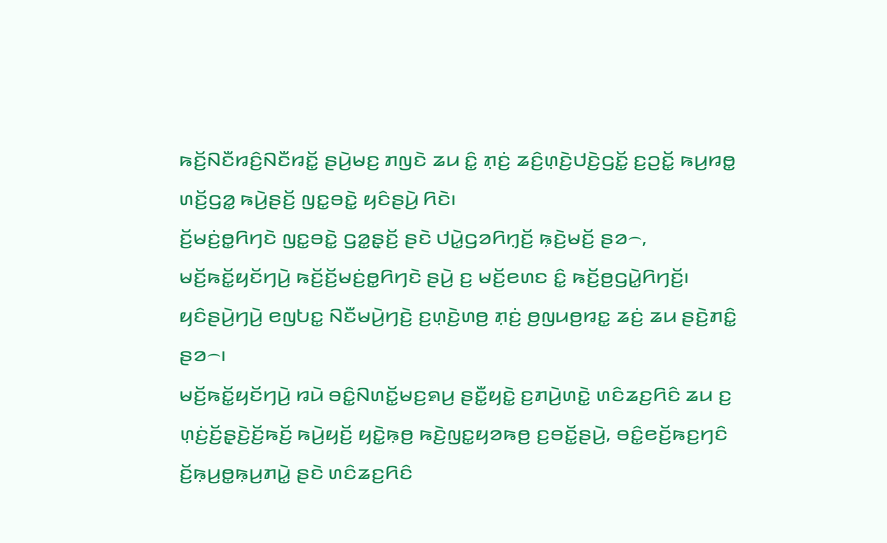ꤒꤢꤩ꤬ꤡꤢꤪꤙꤢꤨ꤬ꤡꤢꤪꤙꤢꤩ꤭ ꤔꤣꤧ꤬ꤗꤢ꤬ ꤊꤜꤢꤧ ꤘꤣ ꤢꤨ꤭ ꤊ꤫ꤢꤦ꤬ ꤘꤢꤨ꤬ꤛ꤫ꤢꤧ꤬ꤓꤢꤧ꤬ꤞꤢꤩ꤭ ꤢ꤬ꤑꤢꤩ꤭ ꤒꤣ꤬ꤙꤥ꤭ ꤛꤢꤩ꤬ꤞꤤ꤭ ꤒꤣꤧ꤬ꤔꤢꤩ꤬ ꤜꤢ꤭ꤋꤢꤧ꤭ ꤟꤢꤨꤔꤣꤧ꤬ ꤖꤢꤧ꤯
ꤢꤩ꤬ꤗꤢꤦ꤬ꤥ꤭ꤖꤚꤢꤧ ꤜꤢ꤭ꤋꤢꤧ꤭ ꤞꤤ꤭ꤔ꤫ꤢꤩ꤬ ꤔꤢꤧ ꤓꤣꤧ꤭ꤞꤤꤖꤚ꤫ꤢꤩ꤬ ꤒ꤫ꤢꤧ꤬ꤗꤢꤩ꤬ ꤔꤤ꤮, ꤗꤢꤩ꤬ꤒꤢꤩ꤭ꤟꤢꤩꤚꤣꤧ꤬ ꤒꤢꤩ꤬ꤢꤩ꤬ꤗꤢꤦ꤬ꤥ꤭ꤖꤚꤢꤧ ꤔꤣꤧ꤬ ꤢ꤬ ꤗꤢꤩ꤬ꤕꤛꤢ ꤢꤨ꤭ ꤒꤢꤩ꤬ꤥ꤬ꤞꤣꤧ꤭ꤖꤚꤢꤩ꤬꤯ ꤟꤢꤨꤔꤣꤧ꤬ꤚꤣꤧ꤬ ꤕꤜꤝꤢ꤭ ꤡꤢꤪꤗꤣꤧ꤬ꤚꤢꤧ꤬ ꤢ꤬ꤛ꤫ꤢꤧ꤬ꤛꤥ꤬ ꤊ꤫ꤢꤦ꤬ ꤥ꤬ꤜꤣꤥ꤬ꤙꤢ꤭ ꤘꤢꤦ꤬ ꤘꤣ ꤔꤢꤧ꤬ꤊꤢꤨ꤭ ꤔꤤ꤮꤯
ꤗꤢꤩ꤬ꤒꤢꤩ꤭ꤟꤢꤩꤚꤣꤧ꤬ ꤙꤣꤧ ꤋꤢꤨ꤭ꤡꤛꤢꤩ꤭ꤗꤢ꤬ꤎꤣ꤬ ꤔꤢꤪ꤭ꤟꤢꤧ꤭ ꤢ꤬ꤊꤣꤧ꤬ꤛꤢꤧ꤭ ꤛꤢꤨꤘꤢ꤬ꤖꤢꤨ ꤘꤣ ꤢ꤬ ꤛ꤫ꤢꤦ꤬ꤢꤩ꤬ꤔ꤫ꤢꤧ꤬ꤢꤩ꤬ꤒꤢꤩ꤬ ꤒꤣꤧ꤬ꤟꤢꤩ꤬ ꤟꤢꤧ꤭ꤒ꤫ꤥ꤬ ꤒꤢꤧ꤬ꤜꤢ꤭ꤟꤤꤒꤥ꤬ ꤢ꤬ꤋꤢꤩ꤭ꤔꤣꤧ꤬, ꤋꤢꤨ꤭ꤕꤢꤩ꤬ꤒꤢ꤬ꤚꤢꤨ ꤢꤩ꤬ꤒ꤫ꤣ꤬ꤥ꤭ꤒ꤫ꤣ꤬ꤊꤣꤧ꤭ ꤔꤢꤧ ꤛꤢꤨꤘꤢ꤬ꤖꤢꤨ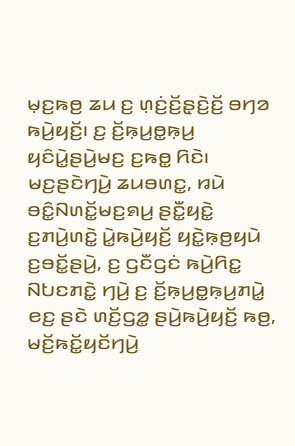ꤗ꤫ꤢ꤬ꤒꤥ꤬ ꤘꤣ ꤢ꤬ ꤛ꤫ꤢꤦ꤬ꤢꤩ꤬ꤔ꤫ꤢꤧ꤬ꤢꤩ꤬ ꤋꤚꤤ ꤒꤣꤧ꤬ꤟꤢꤩ꤬꤯ ꤢ꤬ ꤢꤩ꤬ꤒ꤫ꤣ꤬ꤥ꤭ꤒ꤫ꤣ꤬ ꤟꤢꤨꤣꤧ꤭ꤔꤣꤧ꤬ꤗꤢ꤬ ꤢ꤬ꤒꤥ꤭ ꤖꤢꤧ꤯ ꤗꤢ꤬ꤔꤢꤧꤚꤣꤧ꤬ ꤘꤣꤋꤛꤢ꤭, ꤙꤣꤧ ꤋꤢꤨ꤭ꤡꤛꤢꤩ꤭ꤗꤢ꤬ꤎꤣ꤬ ꤔꤢꤪ꤭ꤟꤢꤧ꤭ ꤢ꤬ꤊꤣꤧ꤬ꤛꤢꤧ꤭ ꤣꤧ꤭ꤒꤣꤧ꤬ꤟꤢꤩ꤬ ꤟꤢꤧ꤭ꤒ꤫ꤥ꤬ꤟꤣꤧ ꤢ꤬ꤋꤢꤩ꤭ꤔꤣꤧ꤬, ꤢ꤬ ꤞꤢꤪꤞꤢꤦ ꤒꤣꤧ꤬ꤖꤢ꤭ ꤡꤝꤢꤊꤢꤧ꤭ ꤚꤣꤧ꤬ ꤢ꤬ ꤢꤩ꤬ꤒ꤫ꤣ꤬ꤥ꤭ꤒ꤫ꤣ꤬ꤊꤣꤧ꤭ ꤕꤢ꤬ ꤔꤢꤧ ꤛꤢꤩ꤬ꤞꤤ꤭ ꤔꤣꤧ꤬ꤒꤣꤧ꤬ꤟꤢꤩ꤬ ꤒꤥ꤬, ꤗꤢꤩ꤬ꤒꤢꤩ꤭ꤟꤢꤩꤚꤣꤧ꤬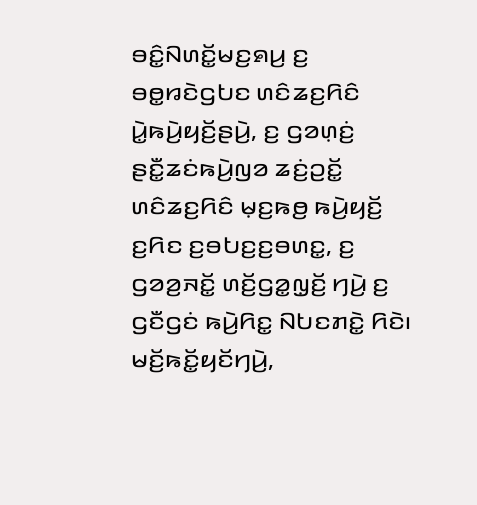ꤋꤢꤨ꤭ꤡꤛꤢꤩ꤭ꤗꤢ꤬ꤎꤣ꤬ ꤢ꤬ ꤋꤥ꤭ꤙꤢꤧꤞꤝꤢ ꤛꤢꤨꤘꤢ꤬ꤖꤢꤨ ꤣꤧ꤭ꤒꤣꤧ꤬ꤟꤢꤩ꤬ꤔꤣꤧ꤬, ꤢ꤬ ꤞꤤꤛ꤫ꤢꤦ꤬ ꤔꤢꤪ꤭ꤘꤢꤦꤒꤣꤧ꤬ꤜꤤ ꤘꤢꤦ꤬ꤑꤢꤩ꤭ ꤛꤢꤨꤘꤢ꤬ꤖꤢꤨ ꤗ꤫ꤢ꤬ꤒꤥ꤬ ꤒꤣꤧ꤬ꤟꤢꤩ꤬ ꤢ꤬ꤖꤢ ꤢ꤬ꤋꤝꤢ꤬ꤢ꤬ꤋꤛꤢ꤭, ꤢ꤬ ꤞꤤꤤ꤬ꤏꤢꤩ꤭ ꤛꤢꤩ꤬ꤞꤤ꤭ꤜ꤫ꤢꤩ꤬ ꤚꤣꤧ꤬ ꤢ꤬ ꤞꤢꤪꤞꤢꤦ ꤒꤣꤧ꤬ꤖꤢ꤭ ꤡꤝꤢꤊꤢꤧ꤭ ꤖꤢꤧ꤯
ꤗꤢꤩ꤬ꤒꤢꤩ꤭ꤟꤢꤩꤚꤣꤧ꤬,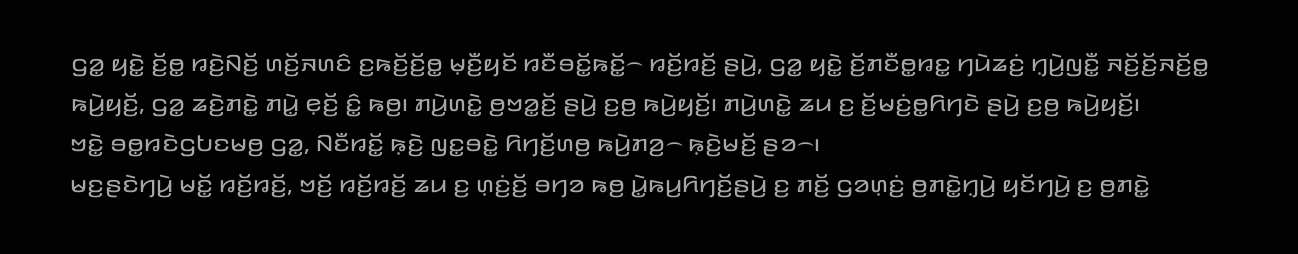ꤞꤤ꤭ ꤟꤢꤧ꤭ ꤢꤩ꤬ꤥ꤭ ꤙꤢꤧ꤬ꤡꤢꤩ꤬ ꤛꤢꤩ꤬ꤏꤛꤢꤨ ꤢ꤬ꤒꤢꤩ꤬ꤢꤩ꤬ꤥ꤭ ꤗ꤫ꤢꤪ꤬ꤟꤢꤩ ꤙꤢꤪꤋꤢꤩ꤭ꤒꤢꤩ꤭꤮ ꤙꤢꤩ꤬ꤙꤢꤩ꤬ ꤔꤣꤧ꤬, ꤞꤤ꤭ ꤟꤢꤧ꤭ ꤢꤩ꤬ꤊꤢꤪꤥ꤭ꤙꤢ꤭ ꤚꤣꤧꤘꤢꤦ꤬ ꤚ꤫ꤣꤧ꤬ꤜꤢꤪ꤭ ꤏꤢꤩ꤬ꤢꤩ꤬ꤏꤢꤩ꤬ꤥ꤭ ꤒꤣꤧ꤬ꤟꤢꤩ꤬, ꤞꤤ꤭ ꤘꤢꤧ꤬ꤊꤢꤧ꤭ ꤊꤣꤧ꤭ ꤕ꤫ꤢꤩ꤬ ꤢꤨ꤭ ꤒꤥ꤬꤯ ꤊꤣꤧ꤬ꤛꤢꤧ꤭ ꤥ꤬ꤠꤤ꤭ꤢꤩ꤬ ꤔꤣꤧ꤬ ꤢ꤬ꤥ꤬ ꤒꤣꤧ꤬ꤟꤢꤩ꤬꤯ ꤊꤣꤧ꤬ꤛꤢꤧ꤭ ꤘꤣ ꤢ꤬ ꤢꤩ꤬ꤗꤢꤦ꤬ꤥ꤭ꤖꤚꤢꤧ ꤔꤣꤧ꤬ ꤢ꤬ꤥ꤬ ꤒꤣꤧ꤬ꤟꤢꤩ꤬꤯
ꤠꤢꤧ꤭ ꤋꤥ꤭ꤙꤢꤧꤞꤝꤢꤗꤥ꤬ ꤞꤤ꤭, ꤡꤢꤪꤙꤢꤩ꤭ ꤒ꤫ꤢꤧ꤬ ꤜꤢ꤭ꤋꤢꤧ꤭ ꤖꤚꤢꤩ꤬ꤛꤥ꤬ ꤒꤣꤧ꤬ꤊꤤ꤬꤮ ꤒ꤫ꤢꤧ꤬ꤗꤢꤩ꤬ ꤔꤤ꤮꤯
ꤗꤢ꤬ꤔꤢꤧꤚꤣꤧ꤬ ꤗꤢꤩ꤭ ꤙꤢꤩ꤬ꤙꤢꤩ꤬, ꤠꤢꤩ꤬ ꤙꤢꤩ꤬ꤙꤢꤩ꤬ ꤘꤣ ꤢ꤬ ꤛ꤫ꤢꤦ꤬ꤢꤩ꤬ ꤋꤚꤤ ꤒꤥ꤬ ꤣꤧ꤭ꤒꤣ꤬ꤖꤚꤢꤩ꤬ꤔꤣꤧ꤬ ꤢ꤬ ꤊꤢꤩ꤬ ꤞꤤꤛ꤫ꤢꤦ꤬ ꤥ꤬ꤊꤢꤧ꤭ꤚ꤫ꤣꤧ꤬ ꤟꤢꤩꤚꤣꤧ꤬ ꤢ꤬ ꤥ꤬ꤊꤢꤧ꤭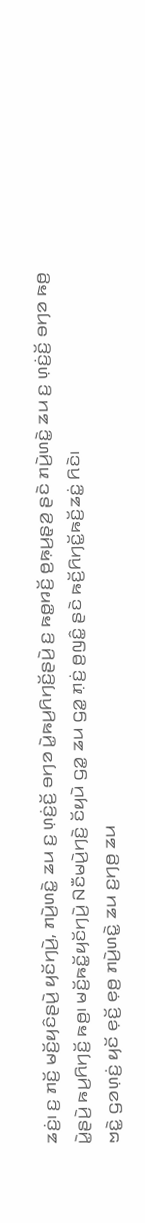ꤘꤢꤦ꤬꤯ ꤢ꤬ ꤊꤢꤩ꤬ ꤗꤢꤩ꤬ꤟꤢꤨꤔꤣꤧ꤬ ꤟꤢꤩꤚꤣꤧ꤬, ꤊꤣꤧ꤬ꤛꤢꤧ꤭ ꤘꤣ ꤢ꤬ ꤛ꤫ꤢꤦ꤬ꤢꤩ꤬ ꤋꤚꤤ ꤣꤧ꤭ꤒꤣ꤬ꤖꤚꤢꤩ꤬ꤔꤣꤧ꤬ ꤢ꤬ ꤒꤥ꤭ꤙꤢꤩ꤬ ꤥ꤬ꤒ꤫ꤣ꤬ꤔ꤫ꤤ꤬ ꤔꤢꤧ ꤊꤣꤧ꤬ꤛꤢꤧ꤭ ꤘꤣ ꤢ꤬ ꤛ꤫ꤢꤦ꤬ꤢꤩ꤬ ꤋꤚꤤ ꤒꤥ꤬ ꤣꤧ꤭ꤔꤣꤧ꤬ ꤒꤣ꤬ꤖꤚꤢꤩ꤬ ꤒꤥ꤬꤯ ꤗꤢꤩ꤬ꤒꤢꤩ꤭ꤟꤢꤩꤚꤣꤧ꤬ ꤡꤢꤪꤗꤣꤧ꤬ꤚꤢꤧ꤬ ꤢꤩꤟꤣꤧ ꤞꤤ꤭ ꤘꤣ ꤞꤤ꤭ ꤊ꤫ꤢꤦ꤬ ꤥ꤬ꤜꤢꤨ꤭ ꤔꤢꤧ ꤒꤢꤩ꤬ꤖꤚꤢꤩ꤭ꤒꤢꤩ꤬ꤘꤢꤦ꤭ ꤖꤢꤧ꤯
ꤠꤢꤧ꤭ ꤞꤤꤛ꤫ꤢꤦ꤬ ꤟꤢꤩ ꤕ꤫ꤢꤩ꤬ ꤕ꤫ꤥ꤬ ꤊꤣꤧ꤬ꤛꤢꤧ꤭ ꤘꤣ ꤢ꤬ꤚꤥ꤬ ꤘꤣ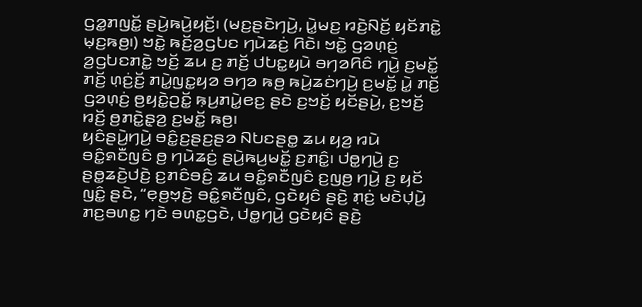ꤞꤤ꤭ꤊꤜꤢꤩ꤭ ꤔꤣꤧ꤬ꤒꤣꤧ꤬ꤟꤢꤩ꤬꤯ (ꤗꤢ꤬ꤔꤢꤧꤚꤣꤧ꤬, ꤣꤧ꤭ꤗꤢ꤬ ꤙꤢꤧ꤬ꤡꤢꤩ꤬ ꤟꤢꤩꤊꤢꤧ꤭ ꤗ꤫ꤢ꤬ꤒꤥ꤬꤯) ꤠꤢꤧ꤭ ꤒꤢꤩ꤬ꤤ꤬ꤞꤝꤢ ꤚꤣꤧꤘꤢꤦ꤬ ꤖꤢꤧ꤯ ꤠꤢꤧ꤭ ꤞꤤꤛ꤫ꤢꤦ꤬ ꤤ꤬ꤞꤝꤢꤊꤢꤧ꤭ ꤠꤢꤩ꤬ ꤘꤣ ꤢ꤬ ꤊꤢꤩ꤬ ꤓꤝꤢ꤭ꤟꤣꤧ ꤋꤚꤤꤖꤢꤨ ꤚꤣꤧ꤬ ꤢ꤬ꤗꤢꤩ꤭ ꤊꤢꤩ꤬ ꤛ꤫ꤢꤦ꤬ꤢꤩ꤬ ꤊꤣꤧ꤭ꤜꤢ꤭ꤟꤤ ꤋꤚꤤ ꤒꤥ꤬ ꤒꤣꤧ꤬ꤘꤢꤦꤚꤣꤧ꤬ ꤢ꤬ꤗꤢꤩ꤭ ꤣꤧ꤭ ꤊꤢꤩ꤬ ꤞꤤꤛ꤫ꤢꤦ꤬ ꤥ꤬ꤟꤢꤧ꤭ꤑꤢꤩ꤭ ꤒ꤫ꤣ꤬ꤊꤣꤧ꤭ꤕꤢ꤬ ꤔꤢꤧ ꤢ꤬ꤠꤢꤩ꤬ ꤟꤢꤩꤔꤣꤧ꤬, ꤢ꤬ꤠꤢꤩ꤬ ꤙꤢꤩ꤬ ꤥ꤬ꤊꤢꤧ꤭ꤔ꤫ꤤ꤬ ꤢ꤬ꤗꤢꤩ꤭ ꤒꤥ꤬꤯
ꤟꤢꤨꤔꤣꤧ꤬ꤚꤣꤧ꤬ ꤋꤢꤨ꤭ꤢ꤬ꤔꤢ꤬ꤔꤤ ꤡꤝꤢꤔꤥ꤭ ꤘꤣ ꤟꤤ꤬ ꤙꤣꤧ ꤋꤢꤨ꤭ꤎꤢꤪꤜꤢꤨ ꤥ꤬ ꤚꤣꤧꤘꤢꤦ꤬ ꤔꤣꤧ꤬ꤒꤣ꤬ꤗꤢꤩ꤭ ꤢ꤬ꤊꤢꤨ꤭꤯ ꤓꤥ꤭ꤚꤣꤧ꤬ ꤢ꤬ ꤔꤥ꤭ꤘꤢꤧ꤬ꤓꤢꤧ꤬ ꤢ꤬ꤊꤢꤨꤋꤢꤨ꤬ ꤘꤣ ꤋꤢꤨ꤭ꤎꤢꤪꤜꤢꤨ ꤢ꤬ꤜꤥ꤬ ꤚꤣꤧ꤬ ꤢ꤬ ꤟꤢꤩ ꤜꤢꤨ꤭ ꤔꤢꤧ, “ꤕ꤫ꤥ꤬ꤠ꤫ꤢꤧ꤬ ꤋꤢꤨ꤭ꤎꤢꤪꤜꤢꤨ, ꤞꤢꤧꤟꤢꤨ ꤔꤢꤧ꤬ ꤊ꤫ꤢꤦ꤬ ꤗꤢꤧꤓ꤫ꤣꤧ꤬ ꤊꤢ꤬ꤋꤛꤢ꤭ ꤚꤢꤧ ꤋꤛꤢ꤭ꤞꤢꤧ, ꤓꤥ꤭ꤚꤣꤧ꤬ ꤞꤢꤧꤟꤢꤨ ꤔꤢꤧ꤬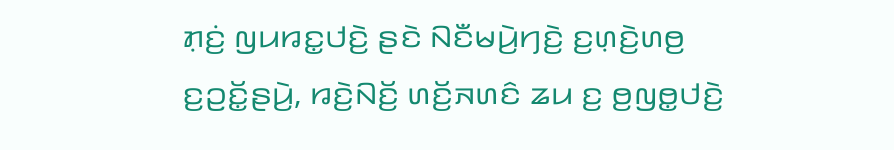ꤊ꤫ꤢꤦ꤬ ꤜꤣꤙꤢ꤭ꤓꤢꤧ꤬ ꤔꤢꤧ ꤡꤢꤪꤗꤣꤧ꤬ꤚꤢꤧ꤬ ꤢ꤬ꤛ꤫ꤢꤧ꤬ꤛꤥ꤬ ꤢ꤬ꤑꤢꤩ꤭ꤔꤣꤧ꤬, ꤙꤢꤧ꤬ꤡꤢꤩ꤬ ꤛꤢꤩ꤬ꤏꤛꤢꤨ ꤘꤣ ꤢ꤬ ꤥ꤬ꤜꤥ꤭ꤓꤢꤧ꤬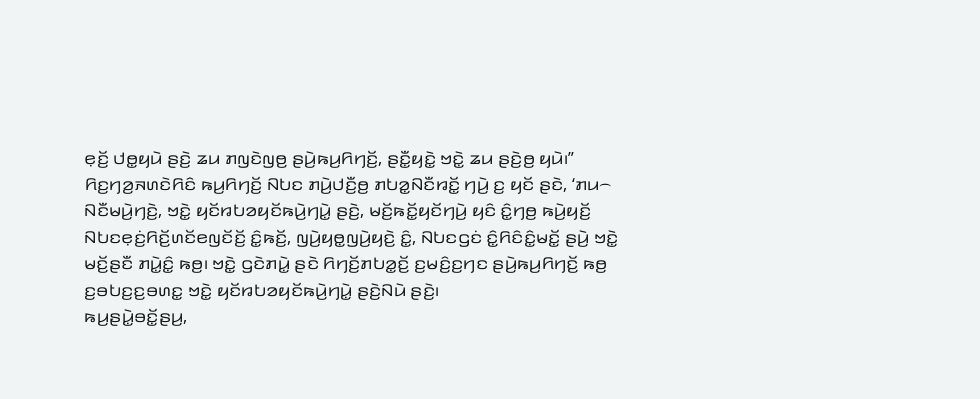ꤕ꤫ꤢꤩ꤬ ꤓꤥ꤭ꤟꤣꤧ ꤔꤢꤧ꤬ ꤘꤣ ꤊꤜꤢꤧꤜꤥ꤬ ꤔꤣꤧ꤬ꤒꤣ꤬ꤖꤚꤢꤩ꤬, ꤔꤢꤪ꤭ꤟꤢꤧ꤭ ꤠꤢꤧ꤭ ꤘꤣ ꤔꤢꤧ꤬ꤥ꤬ ꤟꤣꤧ꤯”
ꤖꤢ꤬ꤚꤤ꤬ꤏꤛꤢꤧꤖꤢꤨ ꤒꤣ꤬ꤖꤚꤢꤩ꤬ ꤡꤝꤢ ꤊꤣꤧ꤬ꤓꤢꤪ꤬ꤥ꤬ ꤊꤝꤤ꤭ꤡꤢꤪꤙꤢꤩ꤭ ꤚꤣꤧ꤬ ꤢ꤬ ꤟꤢꤩ ꤔꤢꤧ, ‘ꤊꤣ꤮ ꤡꤢꤪꤗꤣꤧ꤬ꤚꤢꤧ꤬, ꤠꤢꤧ꤭ ꤟꤢꤩꤙꤝꤤꤟꤢꤩꤒꤣꤧ꤬ꤚꤣꤧ꤭ ꤔꤢꤧ꤬, ꤗꤢꤩ꤬ꤒꤢꤩ꤭ꤟꤢꤩꤚꤣꤧ꤬ ꤟꤢꤨ ꤢꤨ꤭ꤚꤥ꤬ ꤒꤣꤧ꤬ꤟꤢꤩ꤬ ꤡꤝꤢꤕ꤫ꤢꤦ꤬ꤖꤢꤩ꤬ꤛꤢꤩꤕꤜꤢꤩꤢꤩ꤬ ꤢꤨ꤭ꤒꤢꤩ꤬, ꤜꤣꤧ꤬ꤟꤥ꤭ꤜꤣꤧ꤬ꤟꤢꤧ꤬ ꤢꤨ꤭, ꤡꤝꤢꤞꤢꤦ ꤢꤨ꤭ꤖꤢꤨꤢꤨ꤭ꤗꤢꤩ꤭ ꤔꤣꤧ꤬ ꤠꤢꤧ꤭ ꤗꤢꤩ꤬ꤔꤢꤪ ꤊꤣꤧ꤭ꤢꤨ꤭ ꤒꤥ꤬꤯ ꤠꤢꤧ꤭ ꤞꤢꤧꤊꤣꤧ꤭ ꤔꤢꤧ ꤖꤚꤢꤩ꤬ꤊꤝꤤ꤭ꤢꤩ꤬ ꤢ꤬ꤗꤢꤨ꤬ꤢ꤬ꤚꤢ ꤔꤣꤧ꤬ꤒꤣ꤬ꤖꤚꤢꤩ꤬ ꤒꤥ꤬ ꤢ꤬ꤋꤝꤢ꤬ꤢ꤬ꤋꤛꤢ꤭ ꤠꤢꤧ꤭ ꤟꤢꤩꤙꤝꤤꤟꤢꤩꤒꤣꤧ꤬ꤚꤣꤧ꤭ ꤔꤢꤧ꤬ꤡꤣꤧ ꤔꤢꤧ꤬꤯
ꤒꤣ꤬ꤔꤣꤧ꤭ꤋꤢꤩ꤭ꤔꤣ꤬,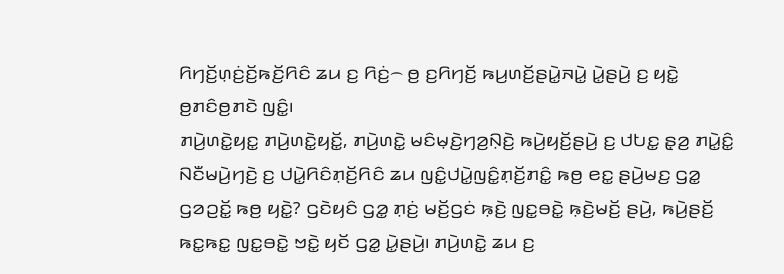ꤖꤚꤢꤩ꤬ꤛ꤫ꤢꤦ꤬ꤢꤩ꤬ꤒꤢꤩ꤬ꤖꤢꤨ ꤘꤣ ꤢ꤬ ꤖꤢꤦ꤬꤮ ꤥ꤬ ꤢ꤬ꤖꤚꤢꤩ꤬ ꤒꤣ꤬ꤛꤢꤩ꤬ꤔꤣꤧ꤭ꤏꤣꤧ꤭ ꤣꤧ꤭ꤔꤣꤧ꤬ ꤢ꤬ ꤟꤢꤧ꤭ ꤥ꤬ꤊꤢꤨꤥ꤬ꤊꤢꤧ ꤜꤢꤨ꤭꤯
ꤊꤣꤧ꤬ꤛꤢꤧ꤭ꤟꤢ꤭ ꤊꤣꤧ꤬ꤛꤢꤧ꤭ꤟꤢꤩ꤭, ꤊꤣꤧ꤬ꤛꤢꤧ꤭ ꤗꤢꤨꤗ꤫ꤢꤧ꤬ꤚꤤ꤬ꤡ꤫ꤢꤧ꤬ ꤒꤣꤧ꤬ꤟꤢꤩ꤬ꤔꤣꤧ꤬ ꤢ꤬ ꤓꤝꤢ꤭ ꤔ꤫ꤤ꤬ ꤊꤣꤧ꤭ꤢꤨ꤭ ꤡꤢꤪꤗꤣꤧ꤬ꤚꤢꤧ꤬ ꤢ꤬ ꤓꤣꤧ꤭ꤖꤢꤨꤊ꤫ꤢꤩ꤬ꤖꤢꤨ ꤘꤣ ꤜꤢꤨ꤭ꤓꤣꤧ꤭ꤜꤢꤨ꤭ꤊ꤫ꤢꤩ꤬ꤊꤢꤨ꤭ ꤒꤥ꤬ ꤕꤢ꤭ ꤔꤣꤧ꤬ꤗꤢ꤬ ꤞꤤ꤭ ꤞꤤꤑꤢꤩ꤭ ꤒꤥ꤬ ꤟꤢꤧ꤭? ꤞꤢꤧꤟꤢꤨ ꤞꤤ꤭ ꤊ꤫ꤢꤦ꤬ ꤗꤢꤩ꤬ꤞꤢꤦ ꤒ꤫ꤢꤧ꤬ ꤜꤢ꤭ꤋꤢꤧ꤭ ꤒ꤫ꤢꤧ꤬ꤗꤢꤩ꤬ ꤔꤣꤧ꤬, ꤒꤣꤧ꤬ꤔꤢꤩ꤬ ꤒꤢ꤭ꤒꤢ꤭ ꤜꤢ꤭ꤋꤢꤧ꤭ ꤠꤢꤧ꤭ ꤟꤢꤩ ꤞꤤ꤭ ꤣꤧ꤭ꤔꤣꤧ꤬꤯ ꤊꤣꤧ꤬ꤛꤢꤧ꤭ ꤘꤣ ꤢ꤬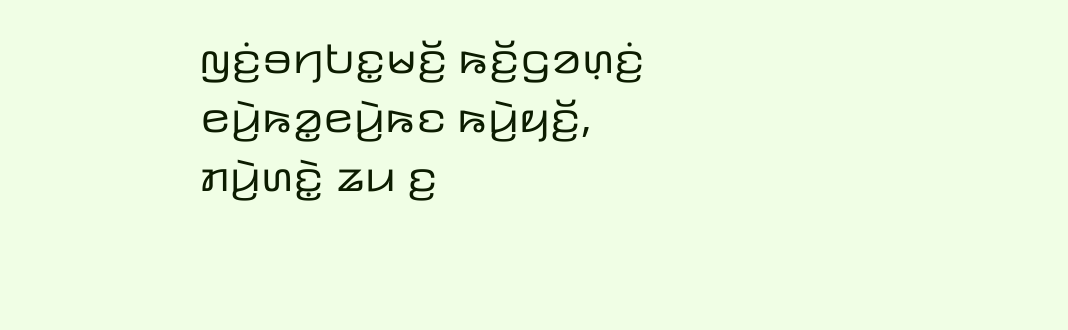ꤜꤢꤦ꤬ꤋꤚꤝꤢ꤭ꤗꤢꤩ꤬ ꤒꤢꤩ꤬ꤞꤤꤛ꤫ꤢꤦ꤬ ꤕꤣꤧ꤬ꤒꤤ꤭ꤕꤣꤧ꤬ꤒꤢ ꤒꤣꤧ꤬ꤟꤢꤩ꤬, ꤊꤣꤧ꤬ꤛꤢꤧ꤭ ꤘꤣ ꤢ꤬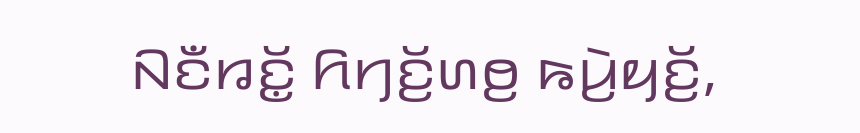ꤡꤢꤪꤙꤢꤩ꤭ ꤖꤚꤢꤩ꤬ꤛꤥ꤬ ꤒꤣꤧ꤬ꤟꤢꤩ꤬,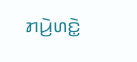ꤊꤣꤧ꤬ꤛꤢꤧ꤭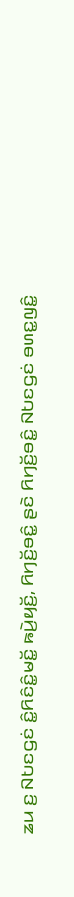ꤘꤣ ꤢ꤬ ꤡꤝꤢꤞꤢꤦ ꤢꤨ꤭ꤖꤢꤨꤢꤨ꤭ꤗꤢꤩ꤭ ꤒꤣꤧ꤬ꤟꤢꤩ꤬, ꤖꤚꤢꤩ꤬ꤋꤢꤨ꤭ ꤔꤢꤧ ꤖꤚꤢꤩ꤬ꤋꤢꤨ꤭ ꤡꤝꤢꤞꤢꤦ ꤋꤛꤢ꤭ꤜꤢꤨ꤭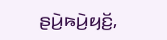ꤔꤣꤧ꤬ꤒꤣꤧ꤬ꤟꤢꤩ꤬,